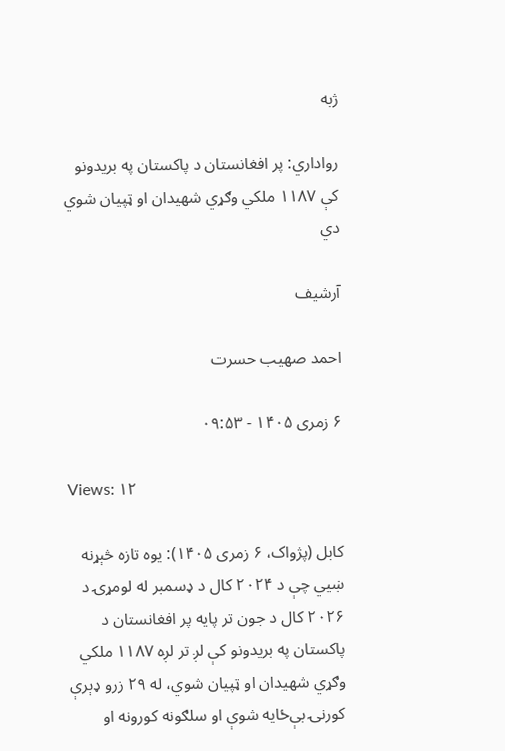ژبه

رواداري: پر افغانستان د پاکستان په بریدونو کې ۱۱۸۷ ملکي وګړي شهیدان او ټپیان شوي دي

آرشیف

احمد صهیب حسرت

۶ زمری ۱۴۰۵ - ۰۹:۵۳

Views: ۱۲

کابل (پژواک، ۶ زمری ۱۴۰۵): یوه تازه څېړنه ښيي چې د ۲۰۲۴ کال د ډسمبر له لومړۍ د ۲۰۲۶ کال د جون تر پایه پر افغانستان د پاکستان په بریدونو کې لږ تر لږه ۱۱۸۷ ملکي وګړي شهیدان او ټپیان شوي، له ۲۹ زرو ډېرې کورنۍ بې‌ځایه شوې او سلګونه کورونه او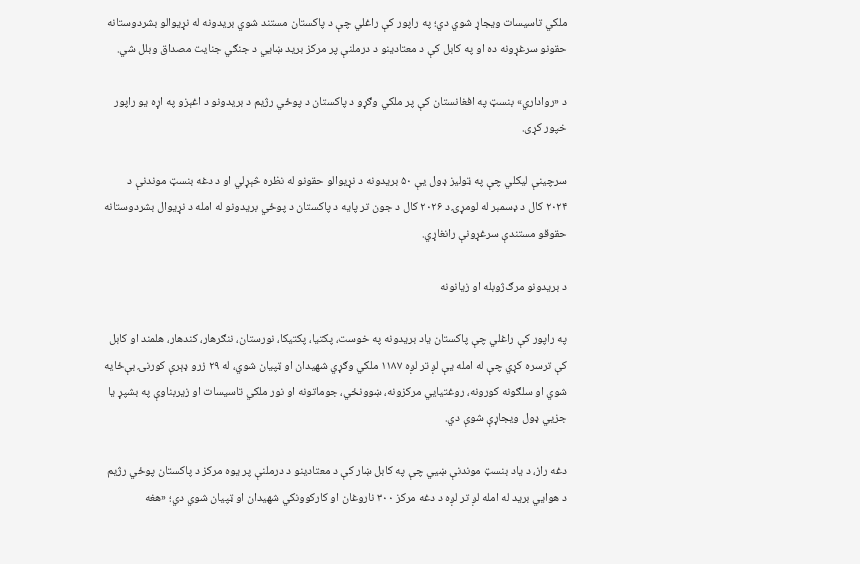ملکي تاسیسات ویجاړ شوي دي؛ په راپور کې راغلي چې د پاکستان مستند شوي بریدونه له نړیوالو بشردوستانه حقونو سرغړونه ده او په کابل کې د معتادینو د درملنې پر مرکز برید ښايي د جنګي جنایت مصداق وبلل شي.

د «رواداري» بنسټ په افغانستان کې پر ملکي وګړو د پاکستان د پوځي رژیم د بریدونو د اغېزو په اړه یو راپور خپور کړی.

سرچینې لیکلي چې په ټولیز ډول یې ۵۰ بریدونه د نړیوالو حقونو له نظره څېړلي او د دغه بنسټ موندنې د ۲۰۲۴ کال د ډسمبر له لومړۍ د ۲۰۲۶ کال د جون تر پایه د پاکستان د پوځي بریدونو له امله د نړیوال بشردوستانه حقوقو مستندې سرغړونې رانغاړي.

د بریدونو مرګ‌ژوبله او زیانونه

په راپور کې راغلي چې پاکستان یاد بریدونه په خوست، پکتیا، پکتیکا، نورستان، ننګرهار، کندهار، هلمند او کابل کې ترسره کړي چې له امله یې لږ تر لږه ۱۱۸۷ ملکي وګړي شهیدان او ټپیان شوي، له ۲۹ زرو ډېرې کورنۍ بې‌ځایه شوي او سلګونه کورونه، روغتیايي مرکزونه، ښوونځي، جوماتونه او نور ملکي تاسیسات او زیربناوې په بشپړ یا جزيي ډول ویجاړې شوې دي.

دغه راز، د یاد بنسټ موندنې ښيي چې په کابل ښار کې د معتادینو د درملنې پر یوه مرکز د پاکستان پوځي رژیم د هوايي برید له امله لږ تر لږه د دغه مرکز ۳۰۰ ناروغان او کارکوونکي شهیدان او ټپیان شوي دي؛ «هغه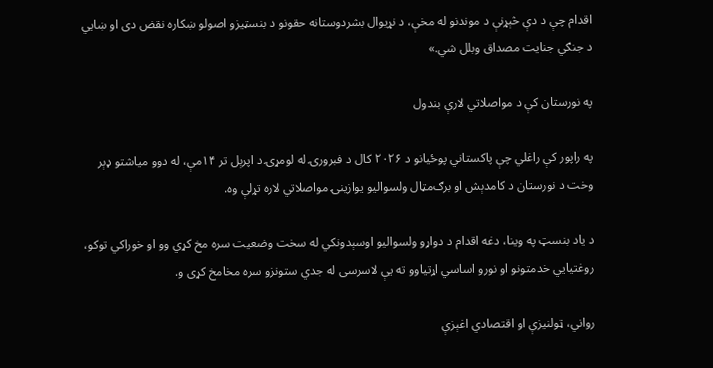اقدام چې د دې څېړنې د موندنو له مخې، د نړیوال بشردوستانه حقونو د بنسټیزو اصولو ښکاره نقض دی او ښايي د جنګي جنایت مصداق وبلل شي.»

په نورستان کې د مواصلاتي لارې بندول

په راپور کې راغلي چې پاکستاني پوځیانو د ۲۰۲۶ کال د فبرورۍ له لومړۍ د اپرېل تر ۱۴مې، له دوو میاشتو ډېر وخت د نورستان د کامدېش او برګ‌مټال ولسوالیو یوازینۍ مواصلاتي لاره تړلې وه.

د یاد بنسټ په وینا، دغه اقدام د دواړو ولسوالیو اوسېدونکي له سخت وضعیت سره مخ کړي وو او خوراکي توکو، روغتیايي خدمتونو او نورو اساسي اړتیاوو ته یې لاسرسی له جدي ستونزو سره مخامخ کړی و.

رواني، ټولنیزې او اقتصادي اغېزې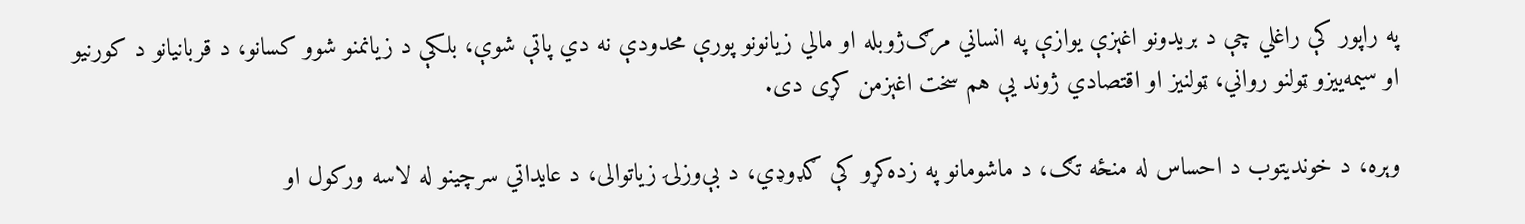په راپور کې راغلي چې د بریدونو اغېزې یوازې په انساني مرګ‌ژوبله او مالي زیانونو پورې محدودې نه دي پاتې شوې، بلکې د زیانمنو شوو کسانو، د قربانیانو د کورنیو او سیمه‌ییزو ټولنو رواني، ټولنیز او اقتصادي ژوند یې هم سخت اغېزمن کړی دی.

وېره، د خوندیتوب د احساس له منځه تګ، د ماشومانو په زده‌کړو کې ګډوډي، د بې‌وزلۍ زیاتوالی، د عایداتي سرچینو له لاسه ورکول او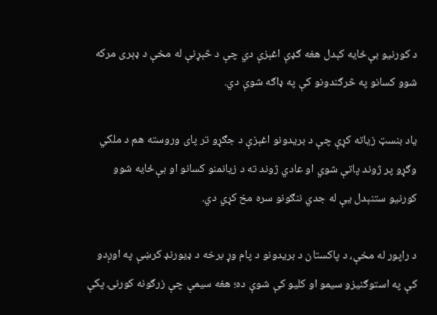د کورنیو بې‌ځایه کېدل هغه ګډې اغېزې دي چې د څېړنې له مخې د ډېری مرکه شوو کسانو په څرګندونو کې په ډاګه شوې دي.

یاد بنسټ زیاته کړې چې د بریدونو اغېزې د جګړو تر پای وروسته هم د ملکي وګړو پر ژوند پاتې شوي او عادي ژوند ته د زیانمنو کسانو او بې‌ځایه شوو کورنیو ستنېدل یې له جدي ننګونو سره مخ کړي دي.

د راپور له مخې، د پاکستان د بریدونو د پام وړ برخه د ډیورنډ کرښې په اوږدو کې په استوګنیزو سیمو او کلیو کې شوې ده؛ هغه سیمې چې زرګونه کورنۍ پکې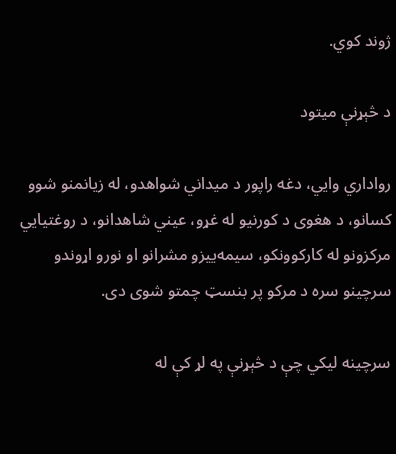ژوند کوي.

د څېړنې میتود

رواداري وايي، دغه راپور د میداني شواهدو، له زیانمنو شوو کسانو، د هغوی د کورنیو له غړو، عیني شاهدانو، د روغتیايي مرکزونو له کارکوونکو، سیمه‌ییزو مشرانو او نورو اړوندو سرچینو سره د مرکو پر بنسټ چمتو شوی دی.

سرچینه لیکي چې د څېړنې په لړ کې له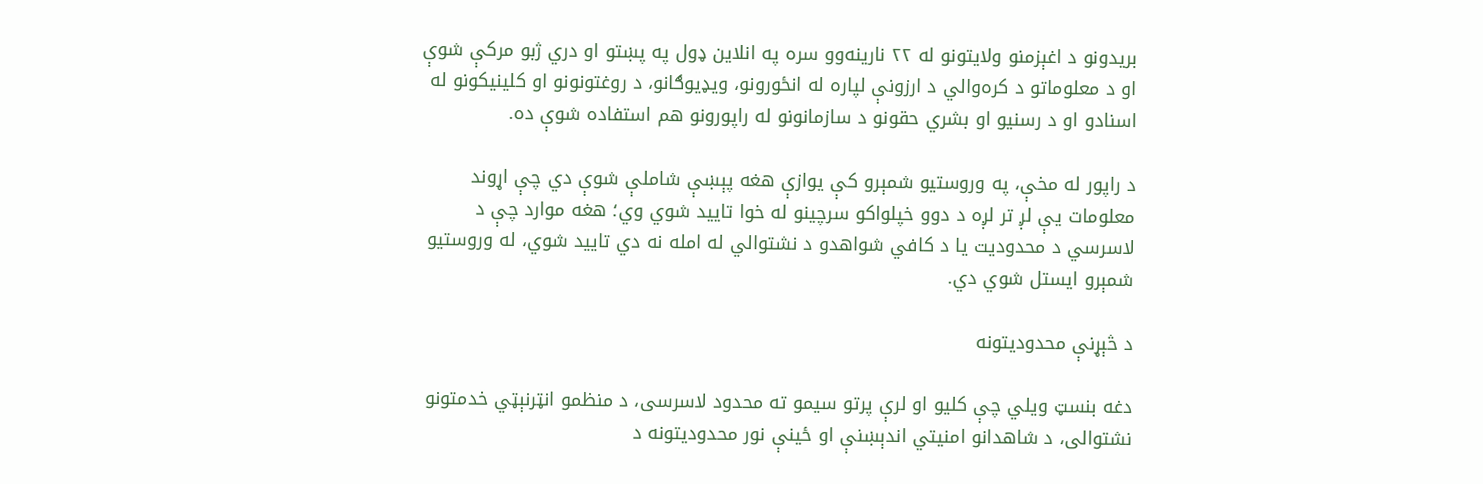بریدونو د اغېزمنو ولایتونو له ۲۲ نارینه‌وو سره په انلاین ډول په پښتو او دري ژبو مرکې شوې او د معلوماتو د کره‌والي د ارزونې لپاره له انځورونو، ویډیوګانو، د روغتونونو او کلینیکونو له اسنادو او د رسنیو او بشري حقونو د سازمانونو له راپورونو هم استفاده شوې ده.

د راپور له مخې، په وروستیو شمېرو کې یوازې هغه پېښې شاملې شوې دي چې اړوند معلومات یې لږ تر لږه د دوو خپلواکو سرچینو له خوا تایید شوي وي؛ هغه موارد چې د لاسرسي د محدودیت یا د کافي شواهدو د نشتوالي له امله نه دي تایید شوي، له وروستیو شمېرو ایستل شوي دي.

د څېړنې محدودیتونه

دغه بنسټ ویلي چې کلیو او لرې پرتو سیمو ته محدود لاسرسی، د منظمو انټرنېټي خدمتونو نشتوالی، د شاهدانو امنیتي اندېښنې او ځینې نور محدودیتونه د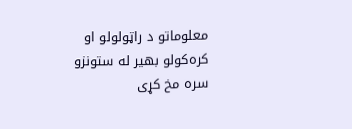معلوماتو د راټولولو او کره‌کولو بهیر له ستونزو سره مخ کړی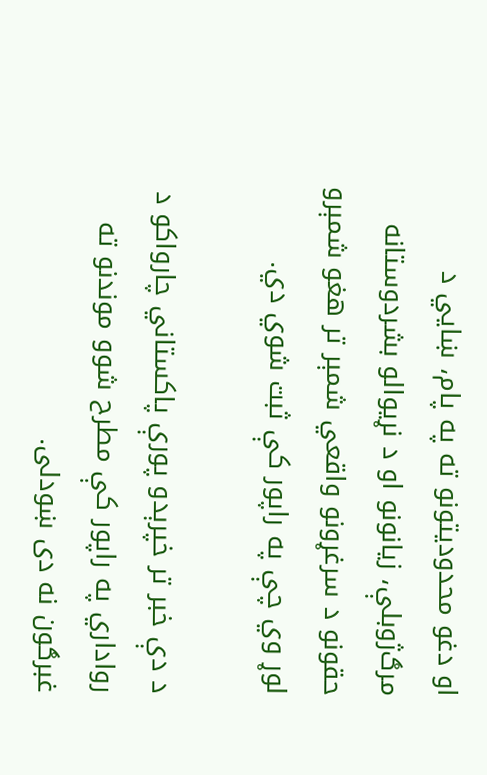او دغو محدودیتونو ته په پام، ښايي د مرګ‌ژوبلې، زیانونو او د نړیوالو بشردوستانه حقونو د سرغړونو واقعي شمېر تر هغو شمېرو لوړ وي چې په راپور کې ثبت شوي دي.

د دې خبر تر خپرېدو پورې پاکستاني چارواکو د رواداري په راپور کې مطرح شوو موندنو ته غبرګون نه دی ښودلی.